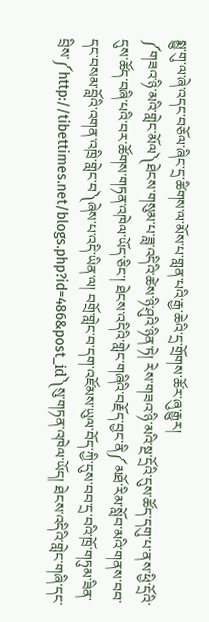སྨྱུ་གུ་ལ་ཞེ་འདང་བཅོལ་ཞིང་དྲ་ཚིགས་ལ་མོས་པ་གླན་པའི་རྒྱ་ཆེའི་དྲ་གྲོགས་ཚོར་ཞུ་རྒྱུར།
༼གཟའ་ཉི་མའི་གླེང་མོལ༽ཐེངས་གསུམ་པ་ཟླ་འདིའི་ཚེས་ཉི་ཤུའི་ཉིན་ཏེ། རེས་གཟའ་ཉི་མའི་སྔ་དྲོའི་དུས་ཚོད་དགུ་པ་ནས་ཕྱི་དྲོའི་དུས་ཚོད་བཞི་པའི་བར་ཚོགས་གཏན་འཁེལ་ཡོད་ཅིང་། ཐེངས་འདིའི་གླེང་གཞིའི་བརྗོད་བྱང་ནི༼མཐོ་རིམ་སློབ་མའི་གནས་བབ་དང་བསམ་བློའི་འགན་འཁྲི་གླེང་བ༽ཞེས་པ་འདི་ཡིན་ལ། བགྲོ་གླེང་བ་དག་འཛོམས་ཡུལ་བོད་ཀྱི་དུས་བབ་དྲ་བའི་ཁྲོ་གཏུམ་ཟིན་བྲིས་༼http://tibettimes.net/blogs.php?id=486&post_id༽སུ་གཏན་འཁེལ་ཡོད། ཐེངས་འདིའི་གླེང་གཞི་དང་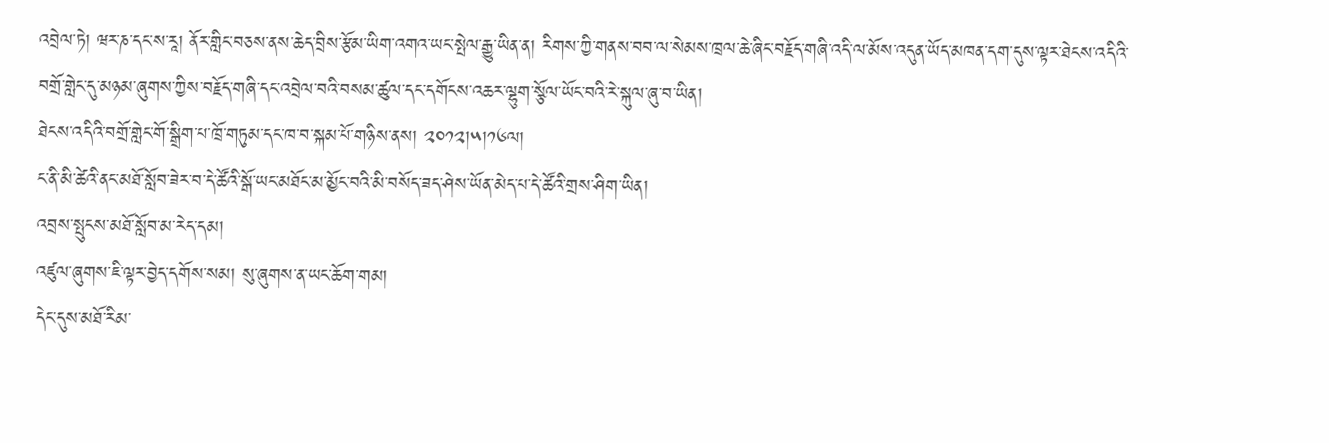འབྲེལ་ཏེ། ཝར་ཎ་དང་ས་རཱ། ནོར་གླིང་བཅས་ནས་ཆེད་བྲིས་རྩོམ་ཡིག་འགའ་ཡང་སྤེལ་རྒྱུ་ཡིན་ན། རིགས་ཀྱི་གནས་བབ་ལ་སེམས་ཁྲལ་ཆེ་ཞིང་བརྗོད་གཞི་འདི་ལ་མོས་འདུན་ཡོད་མཁན་དག་དུས་ལྟར་ཐེངས་འདིའི་བགྲོ་གླེང་དུ་མཉམ་ཞུགས་ཀྱིས་བརྗོད་གཞི་དང་འབྲེལ་བའི་བསམ་ཚུལ་དང་དགོངས་འཆར་ལྷུག་སྩོལ་ཡོང་བའི་རེ་སྐུལ་ཞུ་བ་ཡིན།
ཐེངས་འདིའི་བགྲོ་གླེང་གོ་སྒྲིག་པ་ཁྲོ་གཏུམ་དང་ཁ་བ་སྐམ་པོ་གཉིས་ནས། ༢༠༡༢།༥།༡༦ལ།
ང་ནི་མི་ཚེའི་ནང་མཐོ་སློབ་ཟེར་བ་དེ་ཚོའི་སྒོ་ཡང་མཐོང་མ་མྱོང་བའི་མི་བསོད་ཟད་ཤེས་ཡོན་མེད་པ་དེ་ཚོའི་གྲས་ཤིག་ཡིན།
འབྲས་སྤུངས་མཐོ་སློབ་མ་རེད་དམ།
འཛུལ་ཞུགས་ཇི་ལྟར་བྱེད་དགོས་སམ། སུ་ཞུགས་ན་ཡང་ཆོག་གམ།
དེང་དུས་མཐོ་རིམ་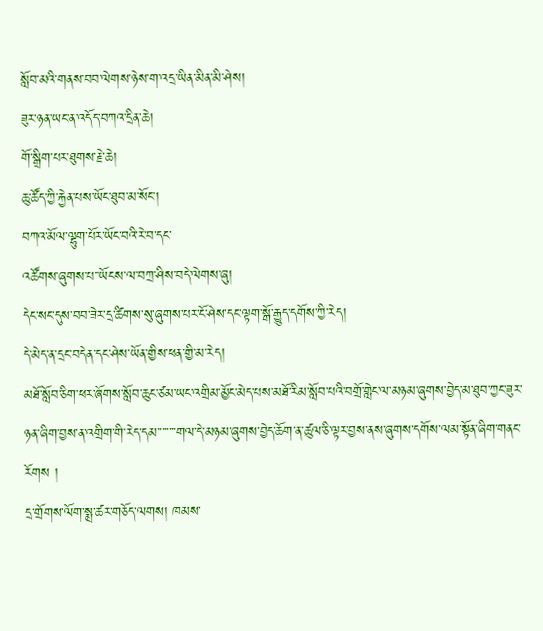སློབ་མའི་གནས་བབ་ལེགས་ཉེས་ག་འདྲ་ཡིན་མིན་མི་ཤེས།
ཟུར་ཉན་ཡང་ན་འདོད་བཀའ་དྲིན་ཆེ།
གོ་སྒྲིག་པར་ཐུགས་རྗེ་ཆེ།
ཆུ་ཚོད་ཀྱི་རྐྱེན་པས་ཡོང་ཐུབ་མ་སོང་།
བཀའ་མོལ་ལྷུག་པོར་ཡོང་བའི་རེ་བ་དང་
འཚོགས་ཞུགས་པ་་ཡོངས་ལ་བཀྲ་ཤིས་བདེ་ལེགས་ཞུ།
དེང་སང་དུས་བབ་ཟེར་དྲ་ཚིགས་སུ་ཞུགས་པར་ངོ་ཤེས་དང་ལྟག་སྒོ་རྒྱུད་དགོས་ཀྱི་རེད།
དེ་མེད་ན་དྲང་བདེན་དང་ཤེས་ཡོན་གྱིས་ཕན་གྱི་མ་རེད།
མཐོ་སློབ་ཅིག་ཕར་ཞོགས་སློབ་ཆུང་ཙམ་ཡང་འགྲིམ་མྱོང་མེད་པས་མཐོ་རིམ་སློབ་པའི་བགྲོ་གླེང་ལ་མཉམ་ཞུགས་བྱེད་མ་ཐུབ་ཀྱང་ཟུར་ཉན་ཞིག་བྱས་ན་འགྲིག་གི་རེད་དམ་་་་་་་་གལ་དེ་མཉམ་ཞུགས་བྱེད་ཆོག་ན་ཚུལ་ཅི་ལྟར་བྱས་ནས་ཞུགས་དགོས་ལམ་སྟོན་ཞིག་གནང་རོགས །
དྲ་གྲོགས་ལོག་སྨྲ་ཚར་གཅོད་ལགས། ཁམས་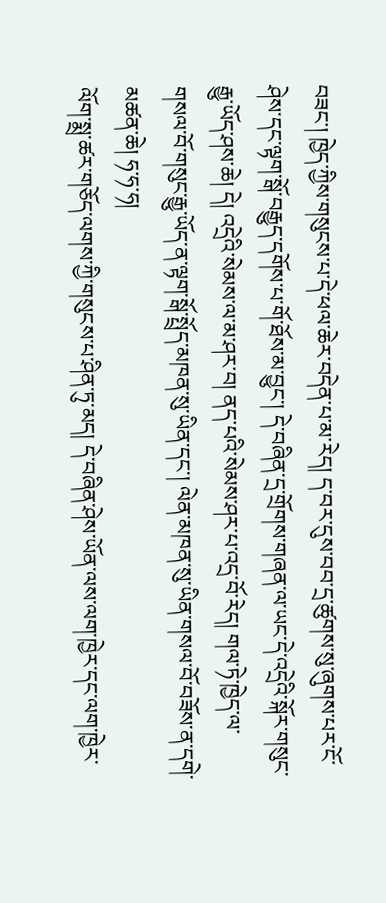བཟང་། ཁྱེད་ཀྱིས་གསུངས་པ་དེ་ཕལ་ཆེར་བདེན་པ་མ་རེད། ད་བར་དུས་བབ་དྲ་ཚུགས་སུ་ཞུགས་པར་ངོ་ཤེས་དང་ལྟག་སྒོ་བརྒྱུད་དགོས་པ་གོ་ཐོས་མ་བྱུང་། དེ་བཞིན་དྲ་གྲོགས་གཞན་ལ་ཡང་དེ་འདྲེའི་སྐོར་གསུང་རྒྱུ་ཡོད་ཤས་ཆེ། དེ། འདྲེའི་སེམས་ལ་མ་ཤར་བ། ནད་པའི་སེམས་ཤར་པ་འདྲ་བོ་རེད། གལ་ཏེ་ཁྱེད་ལ་གསལ་བོ་གསུང་རྒྱུ་ཡོད་ན་ལྟག་སྒོ་སྤྲོད་མཁན་སུ་ཡིན་དང་། ལེན་མཁན་སུ་ཡིན་གསལ་བོ་བཟོས་ན་དགེ་མཚན་ཆེ། ཧ་ཧ་ཧ།
ལོག་སྨྲ་ཚར་གཅོད་ལགས་ཀྱི་གསུངས་པ་ཤིན་ཏུ་མད། དེ་བཞིན་ཤེས་ཡོན་ལས་ལག་ཁྱེར་དང་ལག་ཁྱེར་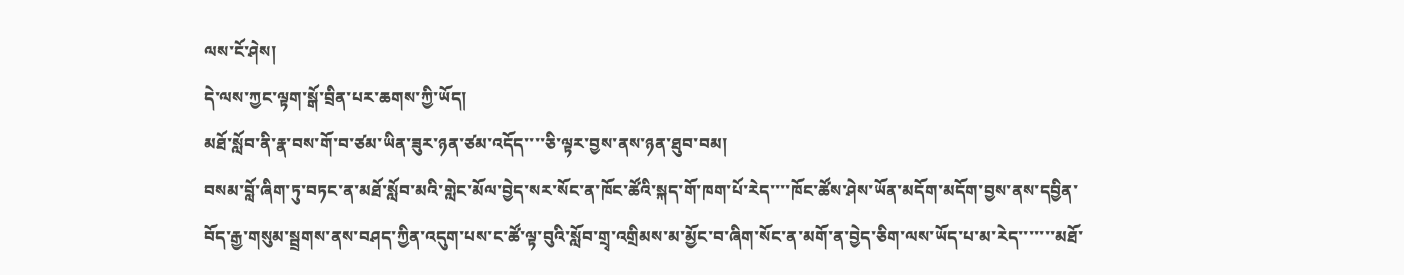ལས་ངོ་ཤེས།
དེ་ལས་ཀྱང་ལྟག་སྒོ་བྲིན་པར་ཆགས་ཀྱི་ཡོད།
མཐོ་སློབ་ནི་རྣ་བས་གོ་བ་ཙམ་ཡིན་ཟུར་ཉན་ཙམ་འདོད་་་་ཅི་ལྟར་བྱས་ནས་ཉན་ཐུབ་བམ།
བསམ་བློ་ཞིག་ཏུ་བཏང་ན་མཐོ་སློབ་མའི་གླེང་མོལ་བྱེད་སར་སོང་ན་ཁོང་ཚོའི་སྐད་གོ་ཁག་པོ་རེད་་་་ཁོང་ཚོས་ཤེས་ཡོན་མདོག་མདོག་བྱས་ནས་དབྱིན་བོད་རྒྱ་གསུམ་སྦྲགས་ནས་བཤད་ཀྱིན་འདུག་པས་ང་ཚོ་ལྟ་བུའི་སློབ་གྲྭ་འགྲིམས་མ་མྱོང་བ་ཞིག་སོང་ན་མགོ་ན་བྱེད་ཅིག་ལས་ཡོད་པ་མ་རེད་་་་་་་མཐོ་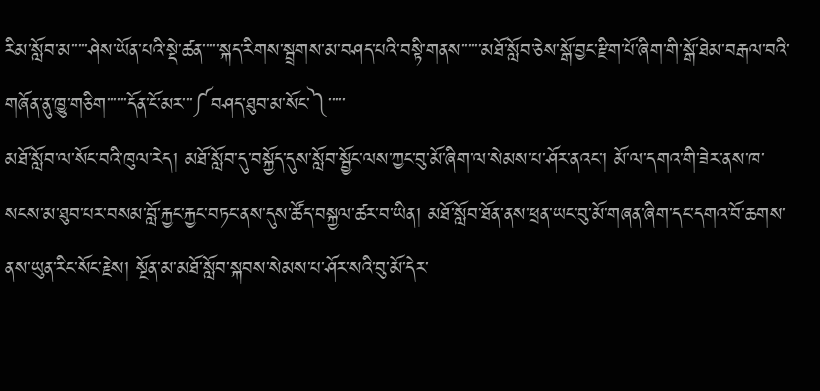རིམ་སློབ་མ་་་་་ཤེས་ཡོན་པའི་སྡེ་ཚན་་་་་སྐད་རིགས་སྦྲགས་མ་བཤད་པའི་བསྟི་གནས་་་་་་མཐོ་སློབ་ཅེས་སྒོ་བྱང་རྫིག་པོ་ཞིག་གི་སྒོ་ཐེམ་བརྒལ་བའི་གཞོན་ནུ་ཁྱུ་གཅིག་་་་་་དོན་ངོ་མར་་་༼བཤད་ཐུབ་མ་སོང་༽་་་་་
མཐོ་སློབ་ལ་སོང་བའི་ཁུལ་རེད། མཐོ་སློབ་དུ་བསྐྱོད་དུས་སློབ་སྦྱོང་ལས་ཀྱང་བུ་མོ་ཞིག་ལ་སེམས་པ་ཤོར་ནའང་། མོ་ལ་དགའ་གི་ཟེར་ནས་ཁ་སངས་མ་ཐུབ་པར་བསམ་བློ་རྐྱང་རྐྱང་བཏང་ནས་དུས་ཚོད་བསྐྱལ་ཚར་བ་ཡིན། མཐོ་སློབ་ཐོན་ནས་ཕྲན་ཡང་བུ་མོ་གཞན་ཞིག་དང་དགའ་བོ་ཆགས་ནས་ཡུན་རིང་སོང་རྗེས། སྔོན་མ་མཐོ་སློབ་སྐབས་སེམས་པ་ཤོར་སའི་བུ་མོ་དེར་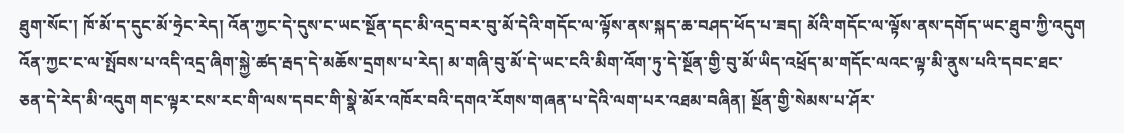ཐུག་སོང་། ཁོ་མོ་ད་དུང་མོ་ཧྲེང་རེད། འོན་ཀྱང་དེ་དུས་ང་ཡང་སྔོན་དང་མི་འདྲ་བར་བུ་མོ་དེའི་གདོང་ལ་ལྟོས་ནས་སྐད་ཆ་བཤད་ཕོད་པ་ཟད། མོའི་གདོང་ལ་ལྟོས་ནས་དགོད་ཡང་ཐུབ་ཀྱི་འདུག འོན་ཀྱང་ང་ལ་སྤོབས་པ་འདི་འདྲ་ཞིག་སྐྱེ་ཚད་རྦད་དེ་མཆོས་དྲགས་པ་རེད། མ་གཞི་བུ་མོ་དེ་ཡང་ངའི་མིག་འོག་ཏུ་དེ་སྔོན་གྱི་བུ་མོ་ཡིད་འཕྲོད་མ་གདོང་ལའང་ལྟ་མི་ནུས་པའི་དབང་ཐང་ཅན་དེ་རེད་མི་འདུག གང་ལྟར་ངས་རང་གི་ལས་དབང་གི་སྣེ་མོར་འཁོར་བའི་དགའ་རོགས་གཞན་པ་དེའི་ལག་པར་འཐམ་བཞིན། སྔོན་གྱི་སེམས་པ་ཤོར་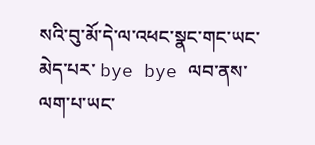སའི་བུ་མོ་དེ་ལ་འཕང་སྣང་གང་ཡང་མེད་པར་ bye bye ལབ་ནས་ལག་པ་ཡང་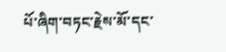པོ་ཞིག་བཏང་རྗེས་མོ་དང་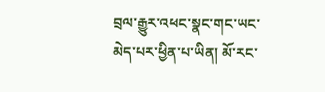བྲལ་རྒྱུར་འཕང་སྣང་གང་ཡང་མེད་པར་ཕྱིན་པ་ཡིན། མོ་རང་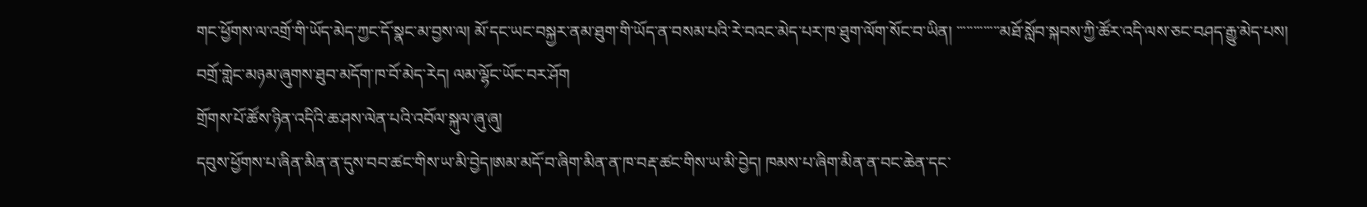གང་ཕྱོགས་ལ་འགྲོ་གི་ཡོད་མེད་ཀྱང་དོ་སྣང་མ་བྱས་ལ། མོ་དང་ཡང་བསྐྱར་ནམ་ཐུག་གི་ཡོད་ན་བསམ་པའི་རེ་བའང་མེད་པར་ཁ་ཐུག་ལོག་སོང་བ་ཡིན། ་་་་་་་་་་་་་མཐོ་སློབ་སྐབས་ཀྱི་ཚོར་འདི་ལས་ཅང་བཤད་རྒྱུ་མེད་པས། བགྲོ་གླེང་མཉམ་ཞུགས་ཐུབ་མདོག་ཁ་བོ་མེད་རེད། ལམ་ལྷོང་ཡོང་བར་ཤོག
གྲོགས་པོ་ཚོས་ཉིན་འདིའི་ཆ་ཤས་ལེན་པའི་འབོལ་སྐུལ་ཞུ་ཞུ།
དབུས་ཕྱོགས་པ་ཞིན་མིན་ན་དུས་བབ་ཚང་གིས་ཡ་མི་བྱེད།ཨམ་མདོ་བ་ཞིག་མིན་ན་ཁ་བརྡ་ཚང་གིས་ཡ་མི་བྱེད། ཁམས་པ་ཞིག་མིན་ན་བང་ཆེན་དང་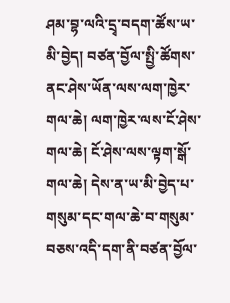ཤམ་བྷ་ལའི་དྲྭ་བདག་ཚོས་ཡ་མི་བྱེད། བཙན་བྱོལ་སྤྱི་ཚོགས་ནང་ཤེས་ཡོན་ལས་ལག་ཁྱེར་གལ་ཆེ། ལག་ཁྱེར་ལས་ངོ་ཤེས་གལ་ཆེ། ངོ་ཤེས་ལས་ལྟག་སྒོ་གལ་ཆེ། དེས་ན་ཡ་མི་བྱེད་པ་གསུམ་དང་གལ་ཆེ་བ་གསུམ་བཅས་འདི་དག་ནི་བཙན་བྱོལ་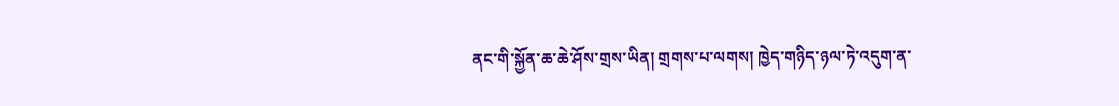ནང་གི་སྐྱོན་ཆ་ཆེ་ཤོས་གྲས་ཡིན། གྲགས་པ་ལགས། ཁྱེད་གཉིད་ཉལ་ཏེ་འདུག་ན་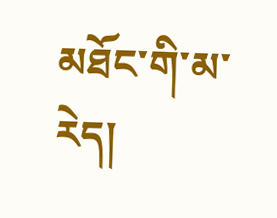མཐོང་གི་མ་རེད།